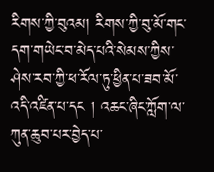རིགས་ཀྱི་བུའམ། རིགས་ཀྱི་བུ་མོ་གང་དག་གཡེང་བ་མེད་པའི་སེམས་ཀྱིས་ཤེས་རབ་ཀྱི་ཕ་རོལ་ཏུ་ཕྱིན་པ་ཟབ་མོ་འདི་འཛིན་པ་དང ། འཆང་ཞིང་ཀློག་ལ་ཀུན་ཆུབ་པར་བྱེད་པ་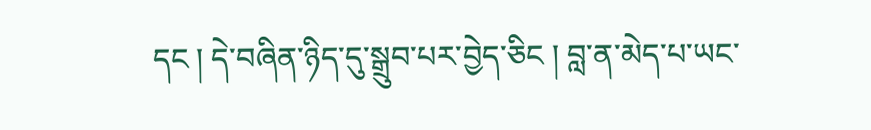དང ། དེ་བཞིན་ཉིད་དུ་སྒྲུབ་པར་བྱེད་ཅིང ། བླ་ན་མེད་པ་ཡང་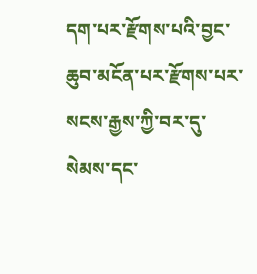དག་པར་རྫོགས་པའི་བྱང་ཆུབ་མངོན་པར་རྫོགས་པར་སངས་རྒྱས་ཀྱི་བར་དུ་སེམས་དང་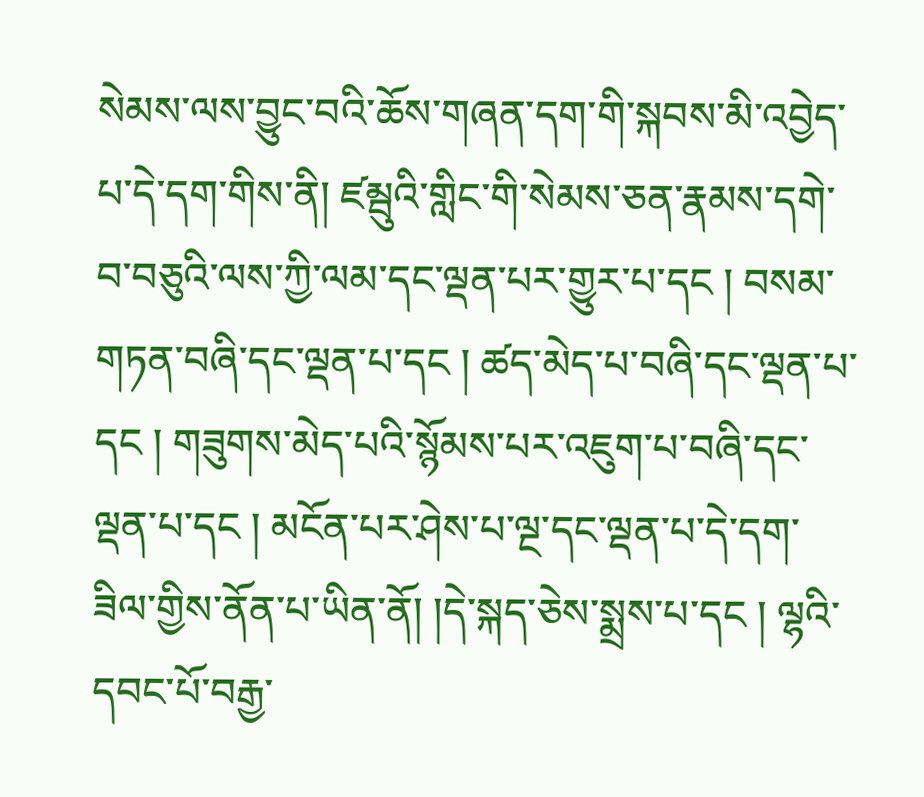སེམས་ལས་བྱུང་བའི་ཆོས་གཞན་དག་གི་སྐབས་མི་འབྱེད་པ་དེ་དག་གིས་ནི། ཛམྦུའི་གླིང་གི་སེམས་ཅན་རྣམས་དགེ་བ་བཅུའི་ལས་ཀྱི་ལམ་དང་ལྡན་པར་གྱུར་པ་དང ། བསམ་གཏན་བཞི་དང་ལྡན་པ་དང ། ཚད་མེད་པ་བཞི་དང་ལྡན་པ་དང ། གཟུགས་མེད་པའི་སྙོམས་པར་འཇུག་པ་བཞི་དང་ལྡན་པ་དང ། མངོན་པར་ཤེས་པ་ལྔ་དང་ལྡན་པ་དེ་དག་ཟིལ་གྱིས་ནོན་པ་ཡིན་ནོ། །དེ་སྐད་ཅེས་སྨྲས་པ་དང ། ལྷའི་དབང་པོ་བརྒྱ་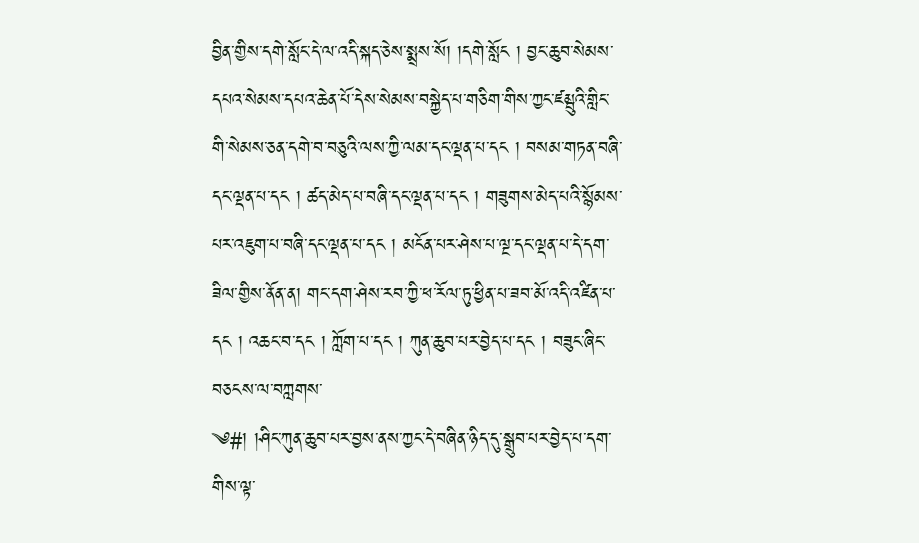བྱིན་གྱིས་དགེ་སློང་དེ་ལ་འདི་སྐད་ཅེས་སྨྲས་སོ། །དགེ་སློང ། བྱང་ཆུབ་སེམས་དཔའ་སེམས་དཔའ་ཆེན་པོ་དེས་སེམས་བསྐྱེད་པ་གཅིག་གིས་ཀྱང་ཛམྦུའི་གླིང་གི་སེམས་ཅན་དགེ་བ་བཅུའི་ལས་ཀྱི་ལམ་དང་ལྡན་པ་དང ། བསམ་གཏན་བཞི་དང་ལྡན་པ་དང ། ཚད་མེད་པ་བཞི་དང་ལྡན་པ་དང ། གཟུགས་མེད་པའི་སྙོམས་པར་འཇུག་པ་བཞི་དང་ལྡན་པ་དང ། མངོན་པར་ཤེས་པ་ལྔ་དང་ལྡན་པ་དེ་དག་ཟིལ་གྱིས་ནོན་ན། གང་དག་ཤེས་རབ་ཀྱི་ཕ་རོལ་ཏུ་ཕྱིན་པ་ཟབ་མོ་འདི་འཛིན་པ་དང ། འཆང་བ་དང ། ཀློག་པ་དང ། ཀུན་ཆུབ་པར་བྱེད་པ་དང ། བཟུང་ཞིང་བཅངས་ལ་བཀླགས་
༄#། །ཤིང་ཀུན་ཆུབ་པར་བྱས་ནས་ཀྱང་དེ་བཞིན་ཉིད་དུ་སྒྲུབ་པར་བྱེད་པ་དག་གིས་ལྟ་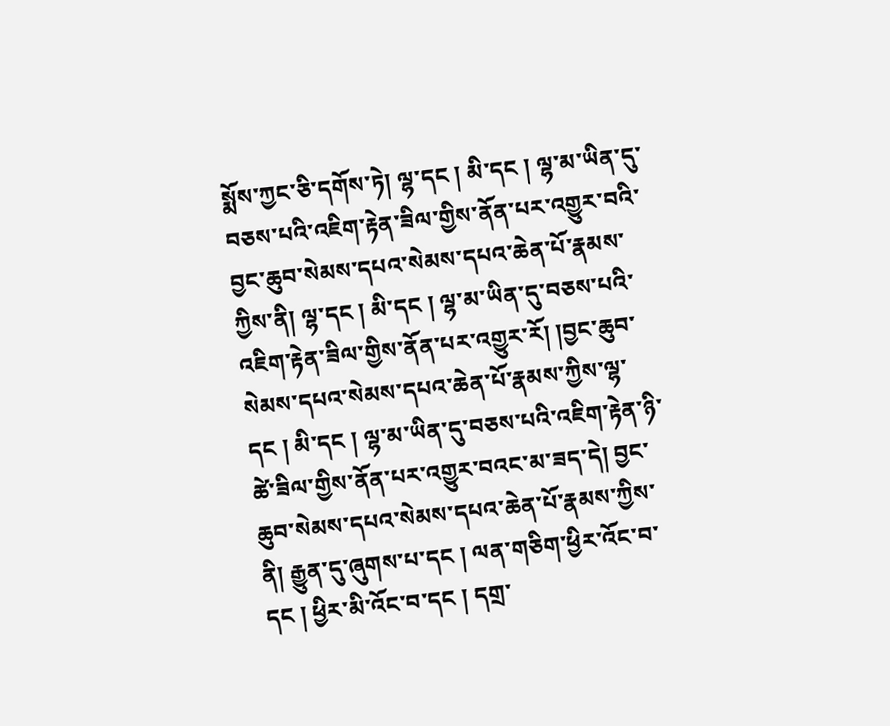སྨོས་ཀྱང་ཅི་དགོས་ཏེ། ལྷ་དང ། མི་དང ། ལྷ་མ་ཡིན་དུ་བཅས་པའི་འཇིག་རྟེན་ཟིལ་གྱིས་ནོན་པར་འགྱུར་བའི་བྱང་ཆུབ་སེམས་དཔའ་སེམས་དཔའ་ཆེན་པོ་རྣམས་ཀྱིས་ནི། ལྷ་དང ། མི་དང ། ལྷ་མ་ཡིན་དུ་བཅས་པའི་འཇིག་རྟེན་ཟིལ་གྱིས་ནོན་པར་འགྱུར་རོ། །བྱང་ཆུབ་སེམས་དཔའ་སེམས་དཔའ་ཆེན་པོ་རྣམས་ཀྱིས་ལྷ་དང ། མི་དང ། ལྷ་མ་ཡིན་དུ་བཅས་པའི་འཇིག་རྟེན་ཉི་ཚེ་ཟིལ་གྱིས་ནོན་པར་འགྱུར་བའང་མ་ཟད་དེ། བྱང་ཆུབ་སེམས་དཔའ་སེམས་དཔའ་ཆེན་པོ་རྣམས་ཀྱིས་ནི། རྒྱུན་དུ་ཞུགས་པ་དང ། ལན་གཅིག་ཕྱིར་འོང་བ་དང ། ཕྱིར་མི་འོང་བ་དང ། དགྲ་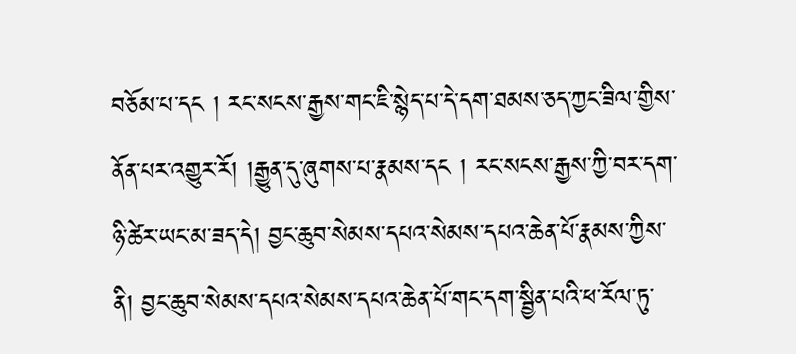བཅོམ་པ་དང ། རང་སངས་རྒྱས་གང་ཇི་སྙེད་པ་དེ་དག་ཐམས་ཅད་ཀྱང་ཟིལ་གྱིས་ནོན་པར་འགྱུར་རོ། །རྒྱུན་དུ་ཞུགས་པ་རྣམས་དང ། རང་སངས་རྒྱས་ཀྱི་བར་དག་ཉི་ཚེར་ཡང་མ་ཟད་དེ། བྱང་ཆུབ་སེམས་དཔའ་སེམས་དཔའ་ཆེན་པོ་རྣམས་ཀྱིས་ནི། བྱང་ཆུབ་སེམས་དཔའ་སེམས་དཔའ་ཆེན་པོ་གང་དག་སྦྱིན་པའི་ཕ་རོལ་ཏུ་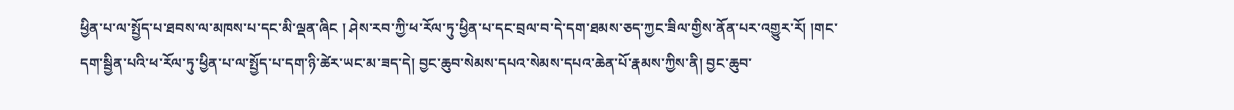ཕྱིན་པ་ལ་སྤྱོད་པ་ཐབས་ལ་མཁས་པ་དང་མི་ལྡན་ཞིང ། ཤེས་རབ་ཀྱི་ཕ་རོལ་ཏུ་ཕྱིན་པ་དང་བྲལ་བ་དེ་དག་ཐམས་ཅད་ཀྱང་ཟིལ་གྱིས་ནོན་པར་འགྱུར་རོ། །གང་དག་སྦྱིན་པའི་ཕ་རོལ་ཏུ་ཕྱིན་པ་ལ་སྤྱོད་པ་དག་ཉི་ཚེར་ཡང་མ་ཟད་དེ། བྱང་ཆུབ་སེམས་དཔའ་སེམས་དཔའ་ཆེན་པོ་རྣམས་ཀྱིས་ནི། བྱང་ཆུབ་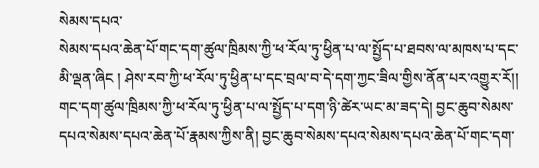སེམས་དཔའ་
སེམས་དཔའ་ཆེན་པོ་གང་དག་ཚུལ་ཁྲིམས་ཀྱི་ཕ་རོལ་ཏུ་ཕྱིན་པ་ལ་སྤྱོད་པ་ཐབས་ལ་མཁས་པ་དང་མི་ལྡན་ཞིང ། ཤེས་རབ་ཀྱི་ཕ་རོལ་ཏུ་ཕྱིན་པ་དང་བྲལ་བ་དེ་དག་ཀྱང་ཟིལ་གྱིས་ནོན་པར་འགྱུར་རོ།། གང་དག་ཚུལ་ཁྲིམས་ཀྱི་ཕ་རོལ་ཏུ་ཕྱིན་པ་ལ་སྤྱོད་པ་དག་ཉི་ཚེར་ཡང་མ་ཟད་དེ། བྱང་ཆུབ་སེམས་དཔའ་སེམས་དཔའ་ཆེན་པོ་རྣམས་ཀྱིས་ནི། བྱང་ཆུབ་སེམས་དཔའ་སེམས་དཔའ་ཆེན་པོ་གང་དག་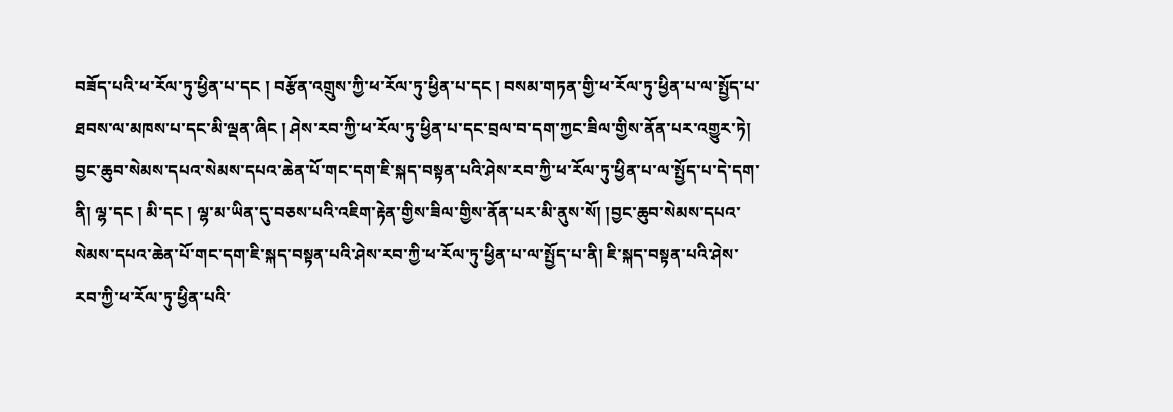བཟོད་པའི་ཕ་རོལ་ཏུ་ཕྱིན་པ་དང ། བརྩོན་འགྲུས་ཀྱི་ཕ་རོལ་ཏུ་ཕྱིན་པ་དང ། བསམ་གཏན་གྱི་ཕ་རོལ་ཏུ་ཕྱིན་པ་ལ་སྤྱོད་པ་ཐབས་ལ་མཁས་པ་དང་མི་ལྡན་ཞིང ། ཤེས་རབ་ཀྱི་ཕ་རོལ་ཏུ་ཕྱིན་པ་དང་བྲལ་བ་དག་ཀྱང་ཟིལ་གྱིས་ནོན་པར་འགྱུར་ཏེ། བྱང་ཆུབ་སེམས་དཔའ་སེམས་དཔའ་ཆེན་པོ་གང་དག་ཇི་སྐད་བསྟན་པའི་ཤེས་རབ་ཀྱི་ཕ་རོལ་ཏུ་ཕྱིན་པ་ལ་སྤྱོད་པ་དེ་དག་ནི། ལྷ་དང ། མི་དང ། ལྷ་མ་ཡིན་དུ་བཅས་པའི་འཇིག་རྟེན་གྱིས་ཟིལ་གྱིས་ནོན་པར་མི་ནུས་སོ། །བྱང་ཆུབ་སེམས་དཔའ་སེམས་དཔའ་ཆེན་པོ་གང་དག་ཇི་སྐད་བསྟན་པའི་ཤེས་རབ་ཀྱི་ཕ་རོལ་ཏུ་ཕྱིན་པ་ལ་སྤྱོད་པ་ནི། ཇི་སྐད་བསྟན་པའི་ཤེས་རབ་ཀྱི་ཕ་རོལ་ཏུ་ཕྱིན་པའི་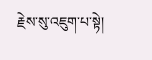རྗེས་སུ་འཇུག་པ་སྟེ།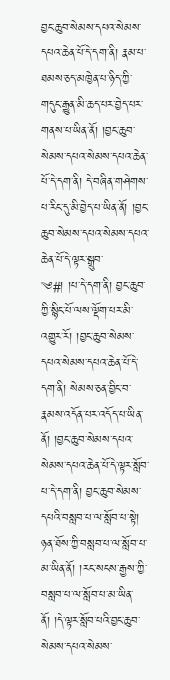བྱང་ཆུབ་སེམས་དཔའ་སེམས་དཔའ་ཆེན་པོ་དེ་དག་ནི། རྣམ་པ་ཐམས་ཅད་མཁྱེན་པ་ཉིད་ཀྱི་གདུང་རྒྱུན་མི་ཆད་པར་བྱེད་པར་གནས་པ་ཡིན་ནོ། །བྱང་ཆུབ་སེམས་དཔའ་སེམས་དཔའ་ཆེན་པོ་དེ་དག་ནི། དེ་བཞིན་གཤེགས་པ་རིང་དུ་མི་བྱེད་པ་ཡིན་ནོ། །བྱང་ཆུབ་སེམས་དཔའ་སེམས་དཔའ་ཆེན་པོ་དེ་ལྟར་སྒྲུབ་
༄#། །པ་དེ་དག་ནི། བྱང་ཆུབ་ཀྱི་སྙིང་པོ་ལས་ལྡོག་པར་མི་འགྱུར་རོ། །བྱང་ཆུབ་སེམས་དཔའ་སེམས་དཔའ་ཆེན་པོ་དེ་དག་ནི། སེམས་ཅན་བྱིང་བ་རྣམས་འདོན་པར་འདོད་པ་ཡིན་ནོ། །བྱང་ཆུབ་སེམས་དཔའ་སེམས་དཔའ་ཆེན་པོ་དེ་ལྟར་སློབ་པ་དེ་དག་ནི། བྱང་ཆུབ་སེམས་དཔའི་བསླབ་པ་ལ་སློབ་པ་སྟེ། ཉན་ཐོས་ཀྱི་བསླབ་པ་ལ་སློབ་པ་མ་ཡིན་ནོ། །རང་སངས་རྒྱས་ཀྱི་བསླབ་པ་ལ་སློབ་པ་མ་ཡིན་ནོ། །དེ་ལྟར་སློབ་པའི་བྱང་ཆུབ་སེམས་དཔའ་སེམས་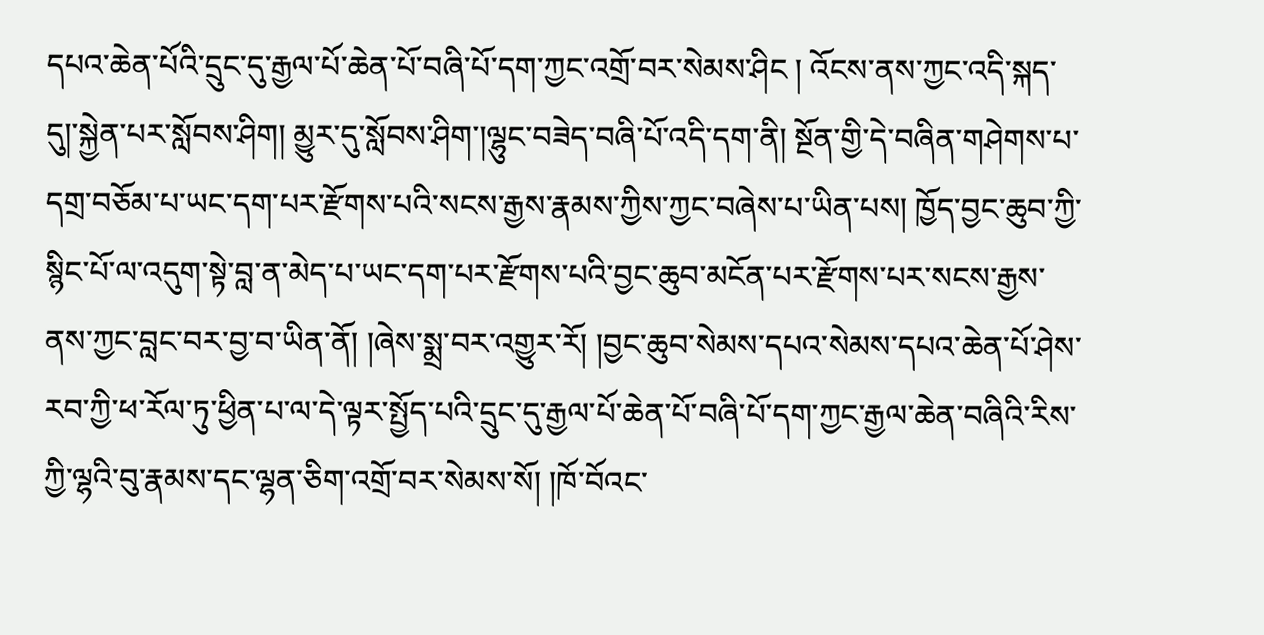དཔའ་ཆེན་པོའི་དྲུང་དུ་རྒྱལ་པོ་ཆེན་པོ་བཞི་པོ་དག་ཀྱང་འགྲོ་བར་སེམས་ཤིང ། འོངས་ནས་ཀྱང་འདི་སྐད་དུ།་སྐྱེན་པར་སློབས་ཤིག། མྱུར་དུ་སློབས་ཤིག་།ལྷུང་བཟེད་བཞི་པོ་འདི་དག་ནི། སྔོན་གྱི་དེ་བཞིན་གཤེགས་པ་དགྲ་བཅོམ་པ་ཡང་དག་པར་རྫོགས་པའི་སངས་རྒྱས་རྣམས་ཀྱིས་ཀྱང་བཞེས་པ་ཡིན་པས། ཁྱོད་བྱང་ཆུབ་ཀྱི་སྙིང་པོ་ལ་འདུག་སྟེ་བླ་ན་མེད་པ་ཡང་དག་པར་རྫོགས་པའི་བྱང་ཆུབ་མངོན་པར་རྫོགས་པར་སངས་རྒྱས་ནས་ཀྱང་བླང་བར་བྱ་བ་ཡིན་ནོ། །ཞེས་སྨྲ་བར་འགྱུར་རོ། །བྱང་ཆུབ་སེམས་དཔའ་སེམས་དཔའ་ཆེན་པོ་ཤེས་རབ་ཀྱི་ཕ་རོལ་ཏུ་ཕྱིན་པ་ལ་དེ་ལྟར་སྤྱོད་པའི་དྲུང་དུ་རྒྱལ་པོ་ཆེན་པོ་བཞི་པོ་དག་ཀྱང་རྒྱལ་ཆེན་བཞིའི་རིས་ཀྱི་ལྷའི་བུ་རྣམས་དང་ལྷན་ཅིག་འགྲོ་བར་སེམས་སོ། །ཁོ་བོའང་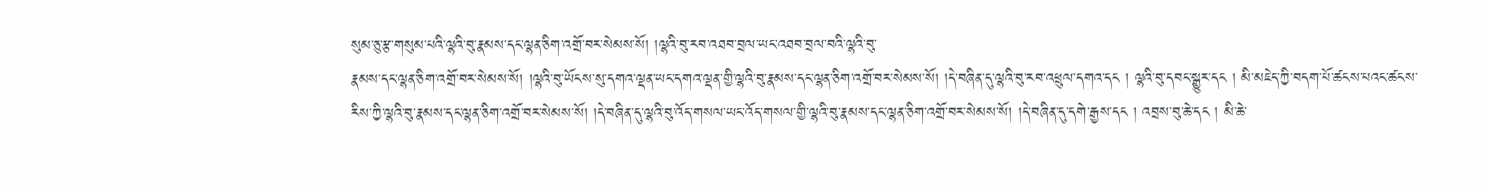སུམ་ཅུ་རྩ་གསུམ་པའི་ལྷའི་བུ་རྣམས་དང་ལྷན་ཅིག་འགྲོ་བར་སེམས་སོ། །ལྷའི་བུ་རབ་འཐབ་བྲལ་ཡང་འཐབ་བྲལ་བའི་ལྷའི་བུ་
རྣམས་དང་ལྷན་ཅིག་འགྲོ་བར་སེམས་སོ། །ལྷའི་བུ་ཡོངས་སུ་དགའ་ལྡན་ཡང་དགའ་ལྡན་གྱི་ལྷའི་བུ་རྣམས་དང་ལྷན་ཅིག་འགྲོ་བར་སེམས་སོ། །དེ་བཞིན་དུ་ལྷའི་བུ་རབ་འཕྲུལ་དགའ་དང ། ལྷའི་བུ་དབང་སྒྱུར་དང ། མི་མཇེད་ཀྱི་བདག་པོ་ཚངས་པའང་ཚངས་རིས་ཀྱི་ལྷའི་བུ་རྣམས་དང་ལྷན་ཅིག་འགྲོ་བར་སེམས་སོ། །དེ་བཞིན་དུ་ལྷའི་བུ་འོད་གསལ་ཡང་འོད་གསལ་གྱི་ལྷའི་བུ་རྣམས་དང་ལྷན་ཅིག་འགྲོ་བར་སེམས་སོ། །དེ་བཞིན་དུ་དགེ་རྒྱས་དང ། འབྲས་བུ་ཆེ་དང ། མི་ཆེ་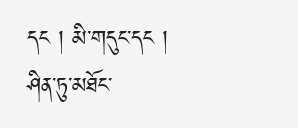དང ། མི་གདུང་དང ། ཤིན་ཏུ་མཐོང་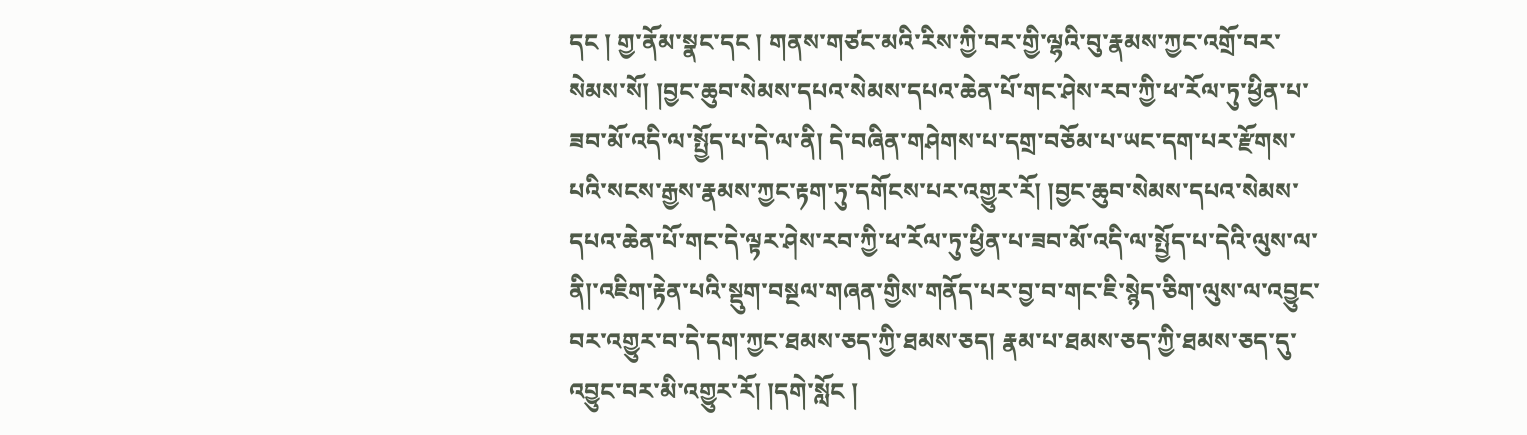དང ། གྱ་ནོམ་སྣང་དང ། གནས་གཙང་མའི་རིས་ཀྱི་བར་གྱི་ལྷའི་བུ་རྣམས་ཀྱང་འགྲོ་བར་སེམས་སོ། །བྱང་ཆུབ་སེམས་དཔའ་སེམས་དཔའ་ཆེན་པོ་གང་ཤེས་རབ་ཀྱི་ཕ་རོལ་ཏུ་ཕྱིན་པ་ཟབ་མོ་འདི་ལ་སྤྱོད་པ་དེ་ལ་ནི། དེ་བཞིན་གཤེགས་པ་དགྲ་བཅོམ་པ་ཡང་དག་པར་རྫོགས་པའི་སངས་རྒྱས་རྣམས་ཀྱང་རྟག་ཏུ་དགོངས་པར་འགྱུར་རོ། །བྱང་ཆུབ་སེམས་དཔའ་སེམས་དཔའ་ཆེན་པོ་གང་དེ་ལྟར་ཤེས་རབ་ཀྱི་ཕ་རོལ་ཏུ་ཕྱིན་པ་ཟབ་མོ་འདི་ལ་སྤྱོད་པ་དེའི་ལུས་ལ་ནི།་འཇིག་རྟེན་པའི་སྡུག་བསྔལ་གཞན་གྱིས་གནོད་པར་བྱ་བ་གང་ཇི་སྙེད་ཅིག་ལུས་ལ་འབྱུང་བར་འགྱུར་བ་དེ་དག་ཀྱང་ཐམས་ཅད་ཀྱི་ཐམས་ཅད། རྣམ་པ་ཐམས་ཅད་ཀྱི་ཐམས་ཅད་དུ་འབྱུང་བར་མི་འགྱུར་རོ། །དགེ་སློང །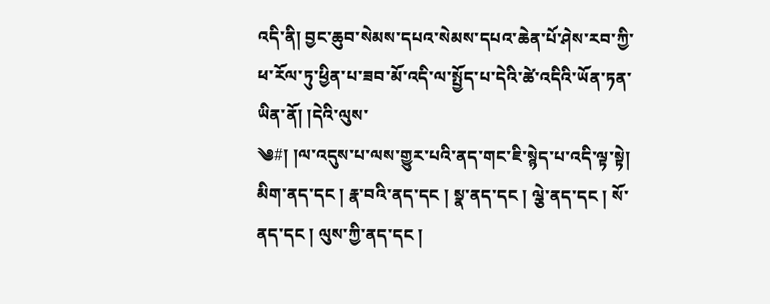འདི་ནི། བྱང་ཆུབ་སེམས་དཔའ་སེམས་དཔའ་ཆེན་པོ་ཤེས་རབ་ཀྱི་ཕ་རོལ་ཏུ་ཕྱིན་པ་ཟབ་མོ་འདི་ལ་སྤྱོད་པ་དེའི་ཚེ་འདིའི་ཡོན་ཏན་ཡིན་ནོ། །དེའི་ལུས་
༄#། །ལ་འདུས་པ་ལས་གྱུར་པའི་ནད་གང་ཇི་སྙེད་པ་འདི་ལྟ་སྟེ། མིག་ནད་དང ། རྣ་བའི་ནད་དང ། སྣ་ནད་དང ། ལྕེ་ནད་དང ། སོ་ནད་དང ། ལུས་ཀྱི་ནད་དང །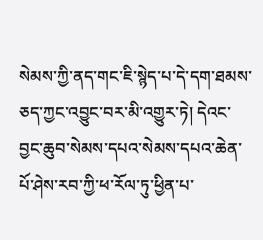སེམས་ཀྱི་ནད་གང་ཇི་སྙེད་པ་དེ་དག་ཐམས་ཅད་ཀྱང་འབྱུང་བར་མི་འགྱུར་ཏེ། དེའང་བྱང་ཆུབ་སེམས་དཔའ་སེམས་དཔའ་ཆེན་པོ་ཤེས་རབ་ཀྱི་ཕ་རོལ་ཏུ་ཕྱིན་པ་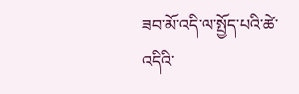ཟབ་མོ་འདི་ལ་སྤྱོད་པའི་ཚེ་འདིའི་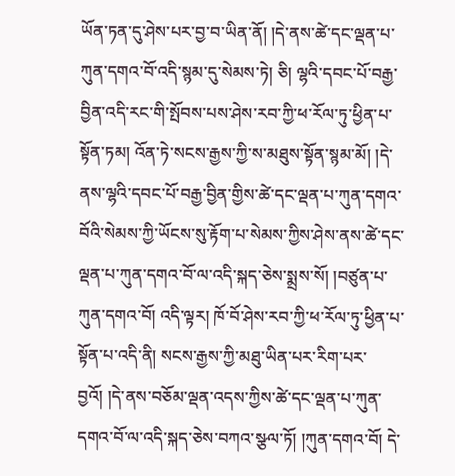ཡོན་ཏན་དུ་ཤེས་པར་བྱ་བ་ཡིན་ནོ། །དེ་ནས་ཚེ་དང་ལྡན་པ་ཀུན་དགའ་བོ་འདི་སྙམ་དུ་སེམས་ཏེ། ཅི། ལྷའི་དབང་པོ་བརྒྱ་བྱིན་འདི་རང་གི་སྤོབས་པས་ཤེས་རབ་ཀྱི་ཕ་རོལ་ཏུ་ཕྱིན་པ་སྟོན་ཏམ། འོན་ཏེ་སངས་རྒྱས་ཀྱི་ས་མཐུས་སྟོན་སྙམ་མོ། །དེ་ནས་ལྷའི་དབང་པོ་བརྒྱ་བྱིན་གྱིས་ཚེ་དང་ལྡན་པ་ཀུན་དགའ་བོའི་སེམས་ཀྱི་ཡོངས་སུ་རྟོག་པ་སེམས་ཀྱིས་ཤེས་ནས་ཚེ་དང་ལྡན་པ་ཀུན་དགའ་བོ་ལ་འདི་སྐད་ཅེས་སྨྲས་སོ། །བཙུན་པ་ཀུན་དགའ་བོ། འདི་ལྟར། ཁོ་བོ་ཤེས་རབ་ཀྱི་ཕ་རོལ་ཏུ་ཕྱིན་པ་སྟོན་པ་འདི་ནི། སངས་རྒྱས་ཀྱི་མཐུ་ཡིན་པར་རིག་པར་བྱའོ། །དེ་ནས་བཅོམ་ལྡན་འདས་ཀྱིས་ཚེ་དང་ལྡན་པ་ཀུན་དགའ་བོ་ལ་འདི་སྐད་ཅེས་བཀའ་སྩལ་ཏོ། །ཀུན་དགའ་བོ། དེ་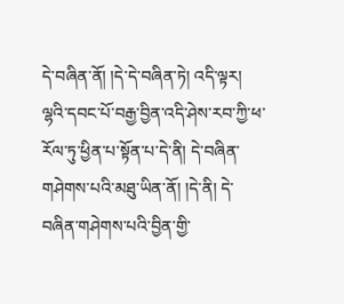དེ་བཞིན་ནོ། །དེ་དེ་བཞིན་ཏེ། འདི་ལྟར། ལྷའི་དབང་པོ་བརྒྱ་བྱིན་འདི་ཤེས་རབ་ཀྱི་ཕ་རོལ་ཏུ་ཕྱིན་པ་སྟོན་པ་དེ་ནི། དེ་བཞིན་གཤེགས་པའི་མཐུ་ཡིན་ནོ། །དེ་ནི། དེ་བཞིན་གཤེགས་པའི་བྱིན་གྱི་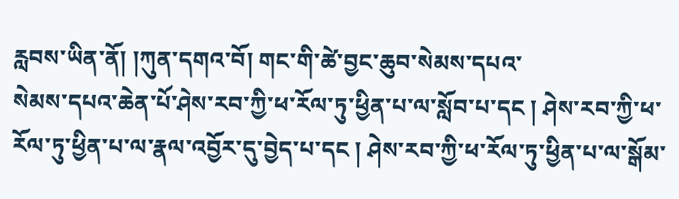རླབས་ཡིན་ནོ། །ཀུན་དགའ་བོ། གང་གི་ཚེ་བྱང་ཆུབ་སེམས་དཔའ་
སེམས་དཔའ་ཆེན་པོ་ཤེས་རབ་ཀྱི་ཕ་རོལ་ཏུ་ཕྱིན་པ་ལ་སློབ་པ་དང ། ཤེས་རབ་ཀྱི་ཕ་རོལ་ཏུ་ཕྱིན་པ་ལ་རྣལ་འབྱོར་དུ་བྱེད་པ་དང ། ཤེས་རབ་ཀྱི་ཕ་རོལ་ཏུ་ཕྱིན་པ་ལ་སྒོམ་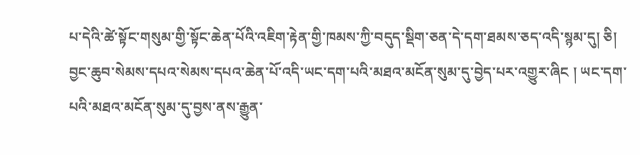པ་དེའི་ཚེ་སྟོང་གསུམ་གྱི་སྟོང་ཆེན་པོའི་འཇིག་རྟེན་གྱི་ཁམས་ཀྱི་བདུད་སྡིག་ཅན་དེ་དག་ཐམས་ཅད་འདི་སྙམ་དུ། ཅི། བྱང་ཆུབ་སེམས་དཔའ་སེམས་དཔའ་ཆེན་པོ་འདི་ཡང་དག་པའི་མཐའ་མངོན་སུམ་དུ་བྱེད་པར་འགྱུར་ཞིང ། ཡང་དག་པའི་མཐའ་མངོན་སུམ་དུ་བྱས་ནས་རྒྱུན་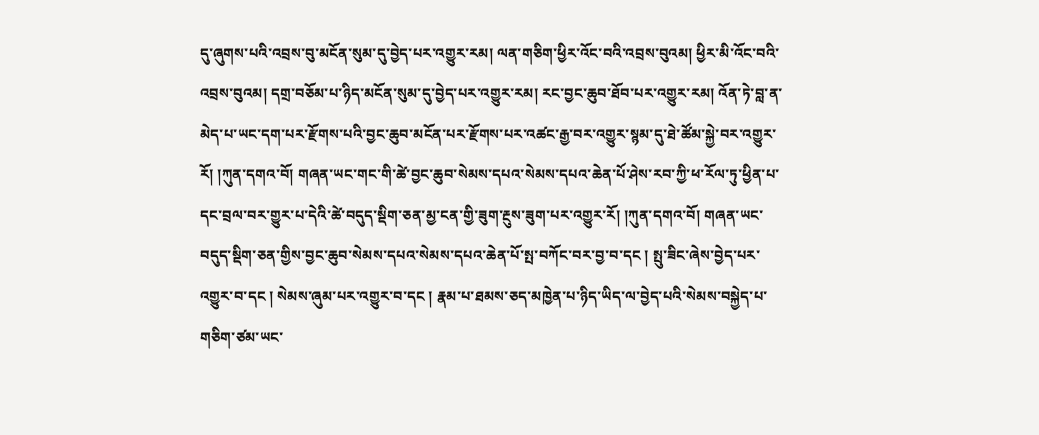དུ་ཞུགས་པའི་འབྲས་བུ་མངོན་སུམ་དུ་བྱེད་པར་འགྱུར་རམ། ལན་གཅིག་ཕྱིར་འོང་བའི་འབྲས་བུའམ། ཕྱིར་མི་འོང་བའི་འབྲས་བུའམ། དགྲ་བཅོམ་པ་ཉིད་མངོན་སུམ་དུ་བྱེད་པར་འགྱུར་རམ། རང་བྱང་ཆུབ་ཐོབ་པར་འགྱུར་རམ། འོན་ཏེ་བླ་ན་མེད་པ་ཡང་དག་པར་རྫོགས་པའི་བྱང་ཆུབ་མངོན་པར་རྫོགས་པར་འཚང་རྒྱ་བར་འགྱུར་སྙམ་དུ་ཐེ་ཚོམ་སྐྱེ་བར་འགྱུར་རོ། །ཀུན་དགའ་བོ། གཞན་ཡང་གང་གི་ཚེ་བྱང་ཆུབ་སེམས་དཔའ་སེམས་དཔའ་ཆེན་པོ་ཤེས་རབ་ཀྱི་ཕ་རོལ་ཏུ་ཕྱིན་པ་དང་བྲལ་བར་གྱུར་པ་དེའི་ཚེ་བདུད་སྡིག་ཅན་མྱ་ངན་གྱི་ཟུག་རྔུས་ཟུག་པར་འགྱུར་རོ། །ཀུན་དགའ་བོ། གཞན་ཡང་བདུད་སྡིག་ཅན་གྱིས་བྱང་ཆུབ་སེམས་དཔའ་སེམས་དཔའ་ཆེན་པོ་སྤ་བཀོང་བར་བྱ་བ་དང ། སྤུ་ཟིང་ཞེས་བྱེད་པར་འགྱུར་བ་དང ། སེམས་ཞུམ་པར་འགྱུར་བ་དང ། རྣམ་པ་ཐམས་ཅད་མཁྱེན་པ་ཉིད་ཡིད་ལ་བྱེད་པའི་སེམས་བསྐྱེད་པ་གཅིག་ཙམ་ཡང་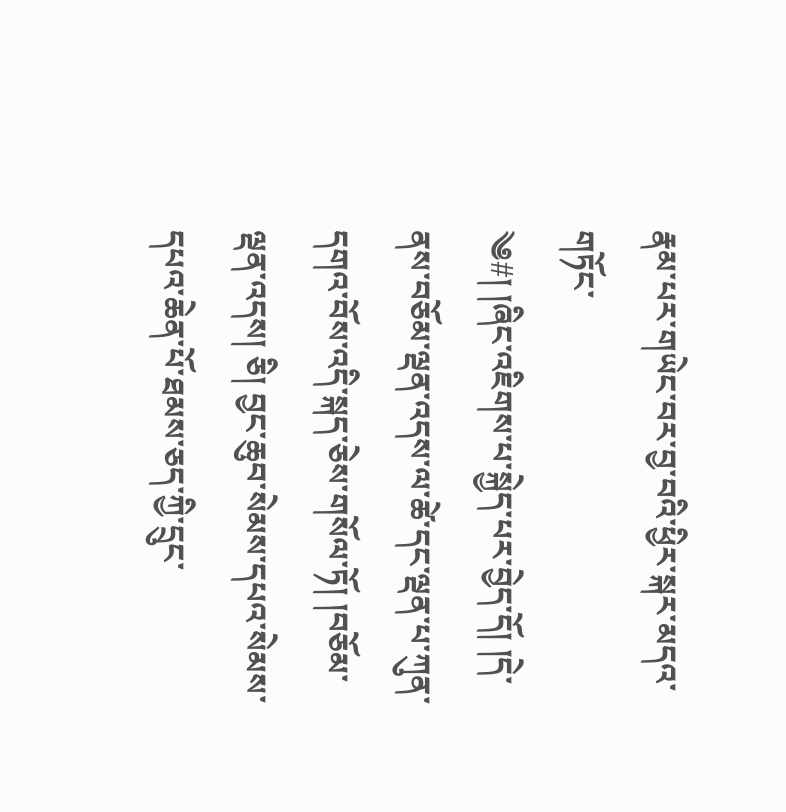རྣམ་པར་གཡེང་བར་བྱ་བའི་ཕྱིར་སྐར་མདའ་གཏོང་
༄#། །ཞིང་འཇིགས་པ་སྐྱེད་པར་བྱེད་དོ། །དེ་ནས་བཅོམ་ལྡན་འདས་ལ་ཚེ་དང་ལྡན་པ་ཀུན་དགའ་བོས་འདི་སྐད་ཅེས་གསོལ་ཏོ། །བཅོམ་ལྡན་འདས། ཅི། བྱང་ཆུབ་སེམས་དཔའ་སེམས་དཔའ་ཆེན་པོ་ཐམས་ཅད་ཀྱི་དྲུང་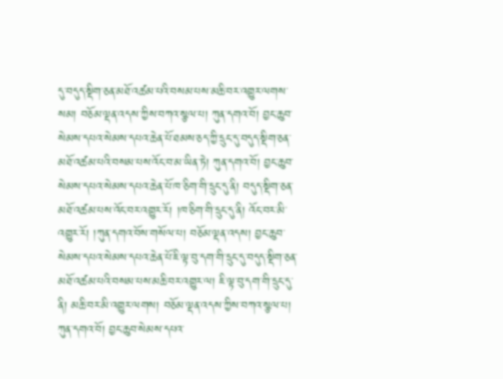དུ་བདུད་སྡིག་ཅན་མཐོ་འཚམ་པའི་བསམ་པས་མཆི་བར་འགྱུར་ལགས་སམ། བཅོམ་ལྡན་འདས་ཀྱིས་བཀའ་སྩལ་པ། ཀུན་དགའ་བོ། བྱང་ཆུབ་སེམས་དཔའ་སེམས་དཔའ་ཆེན་པོ་ཐམས་ཅད་ཀྱི་དྲུང་དུ་བདུད་སྡིག་ཅན་མཐོ་འཚམ་པའི་བསམ་པས་འོང་བ་མ་ཡིན་ཏེ། ཀུན་དགའ་བོ། བྱང་ཆུབ་སེམས་དཔའ་སེམས་དཔའ་ཆེན་པོ་ཁ་ཅིག་གི་དྲུང་དུ་ནི། བདུད་སྡིག་ཅན་མཐོ་འཚམ་པས་འོང་བར་འགྱུར་རོ། །ཁ་ཅིག་གི་དྲུང་དུ་ནི། འོང་བར་མི་འགྱུར་རོ། །ཀུན་དགའ་བོས་གསོལ་པ། བཅོམ་ལྡན་འདས། བྱང་ཆུབ་སེམས་དཔའ་སེམས་དཔའ་ཆེན་པོ་ཇི་ལྟ་བུ་དག་གི་དྲུང་དུ་བདུད་སྡིག་ཅན་མཐོ་འཚམ་པའི་བསམ་པས་མཆི་བར་འགྱུར་ལ། ཇི་ལྟ་བུ་དག་གི་དྲུང་དུ་ནི། མཆི་བར་མི་འགྱུར་ལགས། བཅོམ་ལྡན་འདས་ཀྱིས་བཀའ་སྩལ་པ། ཀུན་དགའ་བོ། བྱང་ཆུབ་སེམས་དཔའ་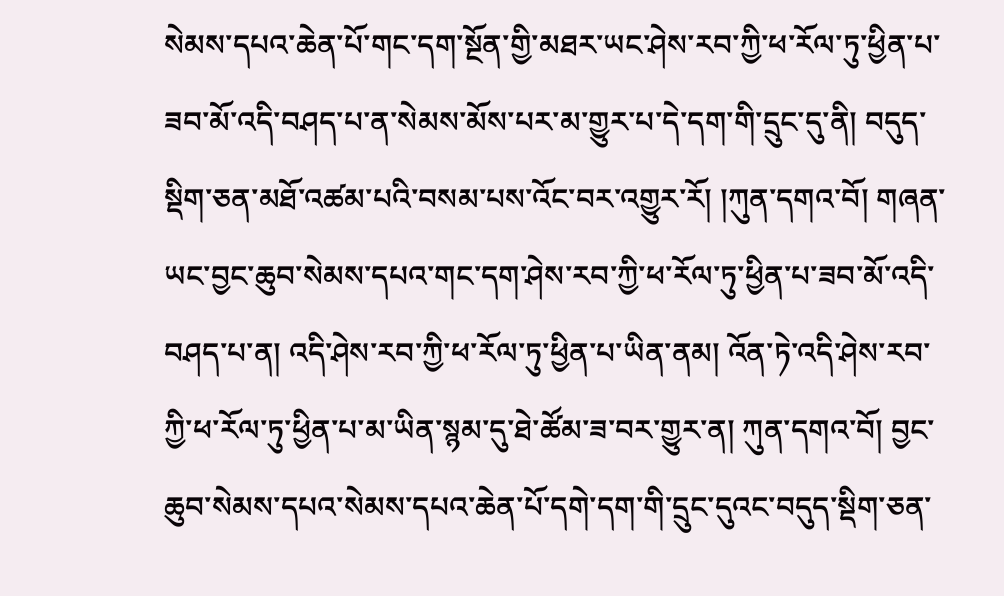སེམས་དཔའ་ཆེན་པོ་གང་དག་སྔོན་གྱི་མཐར་ཡང་ཤེས་རབ་ཀྱི་ཕ་རོལ་ཏུ་ཕྱིན་པ་ཟབ་མོ་འདི་བཤད་པ་ན་སེམས་མོས་པར་མ་གྱུར་པ་དེ་དག་གི་དྲུང་དུ་ནི། བདུད་སྡིག་ཅན་མཐོ་འཚམ་པའི་བསམ་པས་འོང་བར་འགྱུར་རོ། །ཀུན་དགའ་བོ། གཞན་
ཡང་བྱང་ཆུབ་སེམས་དཔའ་གང་དག་ཤེས་རབ་ཀྱི་ཕ་རོལ་ཏུ་ཕྱིན་པ་ཟབ་མོ་འདི་བཤད་པ་ན། འདི་ཤེས་རབ་ཀྱི་ཕ་རོལ་ཏུ་ཕྱིན་པ་ཡིན་ནམ། འོན་ཏེ་འདི་ཤེས་རབ་ཀྱི་ཕ་རོལ་ཏུ་ཕྱིན་པ་མ་ཡིན་སྙམ་དུ་ཐེ་ཚོམ་ཟ་བར་གྱུར་ན། ཀུན་དགའ་བོ། བྱང་ཆུབ་སེམས་དཔའ་སེམས་དཔའ་ཆེན་པོ་དགེ་དག་གི་དྲུང་དུའང་བདུད་སྡིག་ཅན་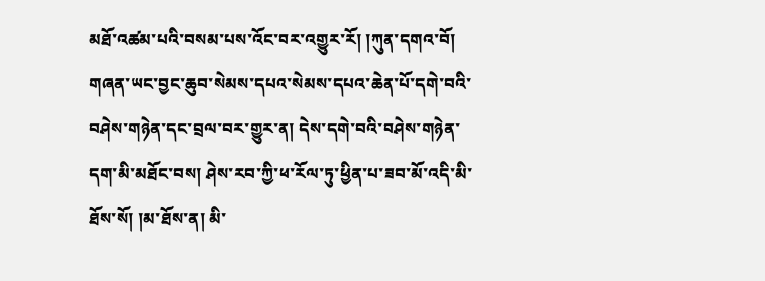མཐོ་འཚམ་པའི་བསམ་པས་འོང་བར་འགྱུར་རོ། །ཀུན་དགའ་བོ། གཞན་ཡང་བྱང་ཆུབ་སེམས་དཔའ་སེམས་དཔའ་ཆེན་པོ་དགེ་བའི་བཤེས་གཉེན་དང་བྲལ་བར་གྱུར་ན། དེས་དགེ་བའི་བཤེས་གཉེན་དག་མི་མཐོང་བས། ཤེས་རབ་ཀྱི་ཕ་རོལ་ཏུ་ཕྱིན་པ་ཟབ་མོ་འདི་མི་ཐོས་སོ། །མ་ཐོས་ན། མི་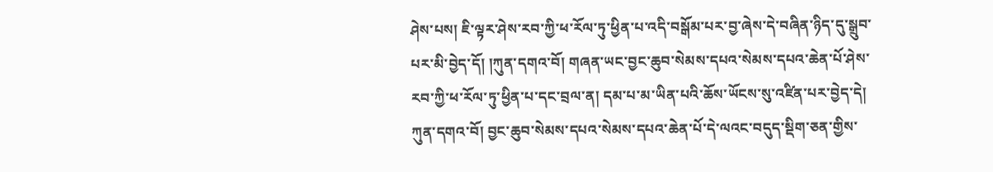ཤེས་པས། ཇི་ལྟར་ཤེས་རབ་ཀྱི་ཕ་རོལ་ཏུ་ཕྱིན་པ་འདི་བསྒོམ་པར་བྱ་ཞེས་དེ་བཞིན་ཉིད་དུ་སྒྲུབ་པར་མི་བྱེད་དོ། །ཀུན་དགའ་བོ། གཞན་ཡང་བྱང་ཆུབ་སེམས་དཔའ་སེམས་དཔའ་ཆེན་པོ་ཤེས་རབ་ཀྱི་ཕ་རོལ་ཏུ་ཕྱིན་པ་དང་བྲལ་ན། དམ་པ་མ་ཡིན་པའི་ཆོས་ཡོངས་སུ་འཛིན་པར་བྱེད་དེ། ཀུན་དགའ་བོ། བྱང་ཆུབ་སེམས་དཔའ་སེམས་དཔའ་ཆེན་པོ་དེ་ལའང་བདུད་སྡིག་ཅན་གྱིས་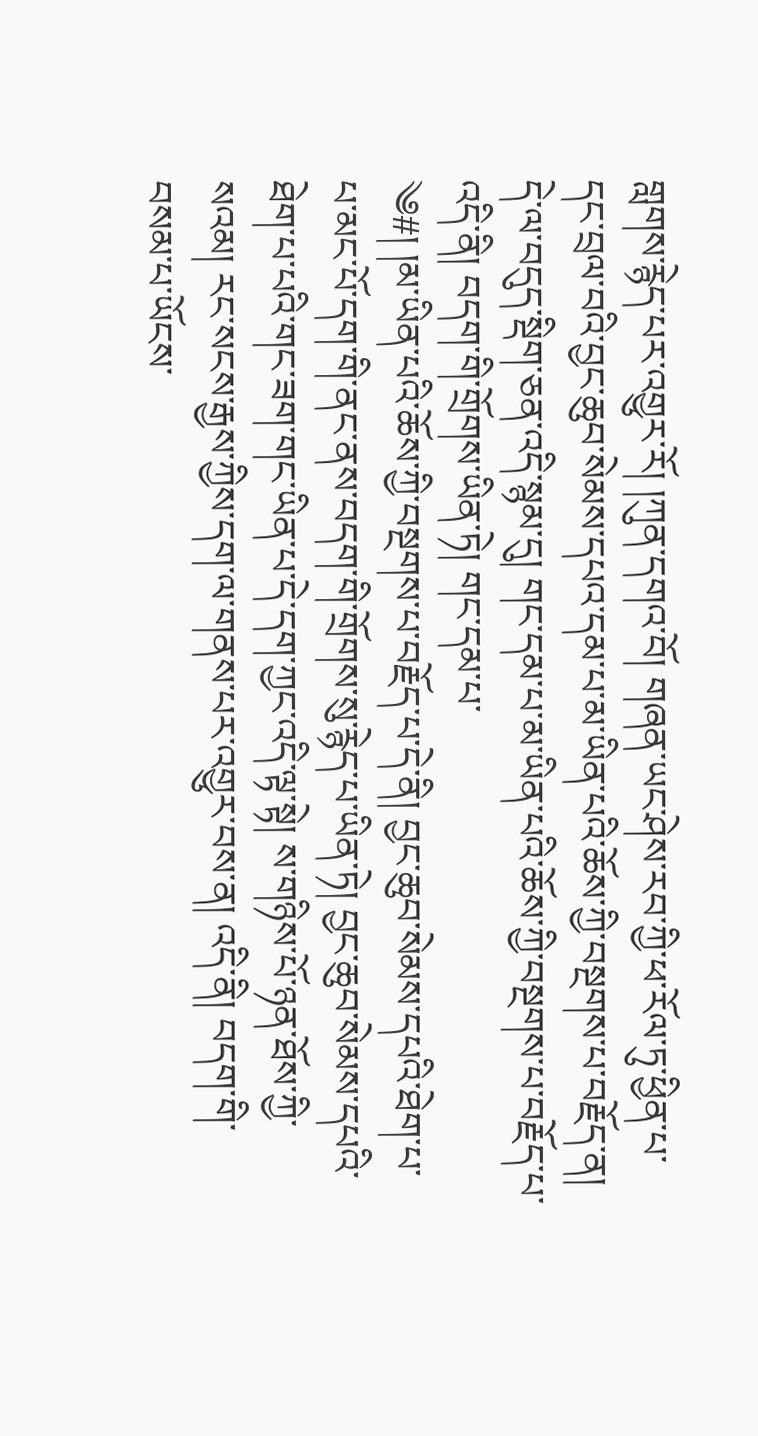གླགས་རྙེད་པར་འགྱུར་རོ། །ཀུན་དགའ་བོ། གཞན་ཡང་ཤེས་རབ་ཀྱི་ཕ་རོལ་ཏུ་ཕྱིན་པ་དང་བྲལ་བའི་བྱང་ཆུབ་སེམས་དཔའ་དམ་པ་མ་ཡིན་པའི་ཆོས་ཀྱི་བསྔགས་པ་བརྗོད་ན། དེ་ལ་བདུད་སྡིག་ཅན་འདི་སྙམ་དུ། གང་དམ་པ་མ་ཡིན་པའི་ཆོས་ཀྱི་བསྔགས་པ་བརྗོད་པ་འདི་ནི། བདག་གི་གྲོགས་ཡིན་ཏེ། གང་དམ་པ་
༄#། །མ་ཡིན་པའི་ཆོས་ཀྱི་བསྔགས་པ་བརྗོད་པ་དེ་ནི། བྱང་ཆུབ་སེམས་དཔའི་ཐེག་པ་པ་མང་པོ་དག་གི་ནང་ནས་བདག་གི་གྲོགས་སུ་རྙེད་པ་ཡིན་ཏེ། བྱང་ཆུབ་སེམས་དཔའི་ཐེག་པ་པའི་གང་ཟག་གང་ཡིན་པ་དེ་དག་ཀྱང་འདི་ལྟ་སྟེ། ས་གཉིས་པོ་ཉན་ཐོས་ཀྱི་སའམ། རང་སངས་རྒྱས་ཀྱིས་དག་ལ་གནས་པར་འགྱུར་བས་ན། འདི་ནི། བདག་གི་བསམ་པ་ཡོངས་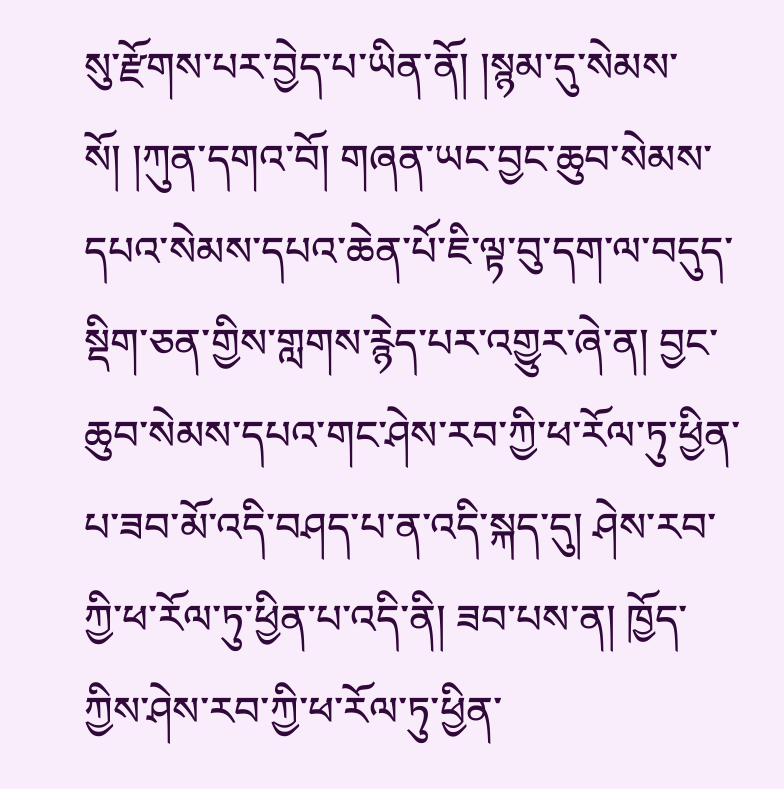སུ་རྫོགས་པར་བྱེད་པ་ཡིན་ནོ། །སྙམ་དུ་སེམས་སོ། །ཀུན་དགའ་བོ། གཞན་ཡང་བྱང་ཆུབ་སེམས་དཔའ་སེམས་དཔའ་ཆེན་པོ་ཇི་ལྟ་བུ་དག་ལ་བདུད་སྡིག་ཅན་གྱིས་གླགས་རྙེད་པར་འགྱུར་ཞེ་ན། བྱང་ཆུབ་སེམས་དཔའ་གང་ཤེས་རབ་ཀྱི་ཕ་རོལ་ཏུ་ཕྱིན་པ་ཟབ་མོ་འདི་བཤད་པ་ན་འདི་སྐད་དུ། ཤེས་རབ་ཀྱི་ཕ་རོལ་ཏུ་ཕྱིན་པ་འདི་ནི། ཟབ་པས་ན། ཁྱོད་ཀྱིས་ཤེས་རབ་ཀྱི་ཕ་རོལ་ཏུ་ཕྱིན་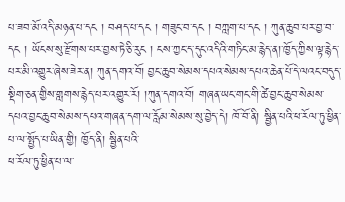པ་ཟབ་མོ་འདི་མཉན་པ་དང ། བཤད་པ་དང ། གཟུང་བ་དང ། བཀླག་པ་དང ། ཀུན་ཆུབ་པར་བྱ་བ་དང ། ཡོངས་སུ་རྫོགས་པར་བྱས་ཏེ་ཅི་རུང ། ངས་ཀྱང་ད་དུང་འདིའི་གཏིང་མ་རྙེད་ན།་ཁྱོད་ཀྱིས་ལྟ་རྙེད་པར་མི་འགྱུར་ཞེས་ཟེར་ན། ཀུན་དགའ་བོ། བྱང་ཆུབ་སེམས་དཔའ་སེམས་དཔའ་ཆེན་པོ་དེ་ལའང་བདུད་སྡིག་ཅན་གྱིས་གླགས་རྙེད་པར་འགྱུར་རོ། །ཀུན་དགའ་བོ། གཞན་ཡང་གང་གི་ཚེ་བྱང་ཆུབ་སེམས་དཔའ་བྱང་ཆུབ་སེམས་དཔའ་གཞན་དག་ལ་རློམ་སེམས་སུ་བྱེད་དེ། ཁོ་བོ་ནི། སྦྱིན་པའི་ཕ་རོལ་ཏུ་ཕྱིན་པ་ལ་སྤྱོད་པ་ཡིན་གྱི། ཁྱོད་ནི། སྦྱིན་པའི་
ཕ་རོལ་ཏུ་ཕྱིན་པ་ལ་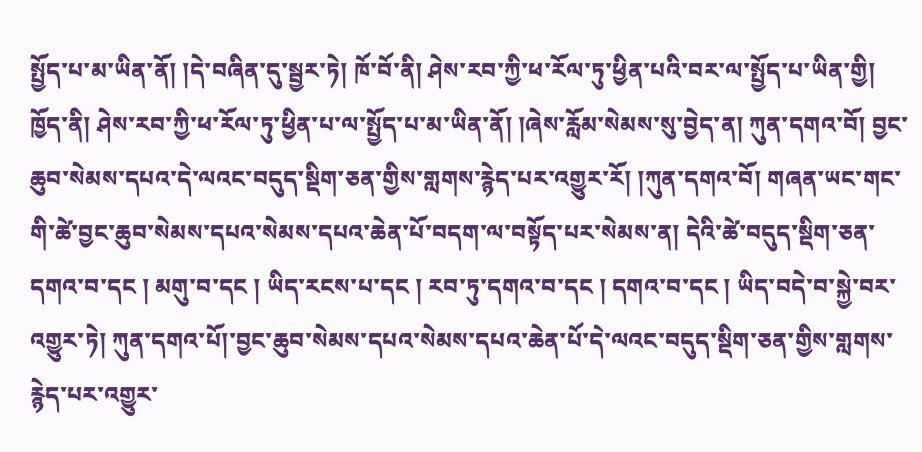སྤྱོད་པ་མ་ཡིན་ནོ། །དེ་བཞིན་དུ་སྦྱར་ཏེ། ཁོ་བོ་ནི། ཤེས་རབ་ཀྱི་ཕ་རོལ་ཏུ་ཕྱིན་པའི་བར་ལ་སྤྱོད་པ་ཡིན་གྱི། ཁྱོད་ནི། ཤེས་རབ་ཀྱི་ཕ་རོལ་ཏུ་ཕྱིན་པ་ལ་སྤྱོད་པ་མ་ཡིན་ནོ། །ཞེས་རློམ་སེམས་སུ་བྱེད་ན། ཀུན་དགའ་བོ། བྱང་ཆུབ་སེམས་དཔའ་དེ་ལའང་བདུད་སྡིག་ཅན་གྱིས་གླགས་རྙེད་པར་འགྱུར་རོ། །ཀུན་དགའ་བོ། གཞན་ཡང་གང་གི་ཚེ་བྱང་ཆུབ་སེམས་དཔའ་སེམས་དཔའ་ཆེན་པོ་བདག་ལ་བསྟོད་པར་སེམས་ན། དེའི་ཚེ་བདུད་སྡིག་ཅན་དགའ་བ་དང ། མགུ་བ་དང ། ཡིད་རངས་པ་དང ། རབ་ཏུ་དགའ་བ་དང ། དགའ་བ་དང ། ཡིད་བདེ་བ་སྐྱེ་བར་འགྱུར་ཏེ། ཀུན་དགའ་པོ།་བྱང་ཆུབ་སེམས་དཔའ་སེམས་དཔའ་ཆེན་པོ་དེ་ལའང་བདུད་སྡིག་ཅན་གྱིས་གླགས་རྙེད་པར་འགྱུར་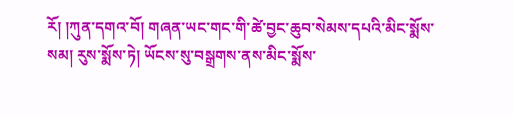རོ། །ཀུན་དགའ་བོ། གཞན་ཡང་གང་གི་ཚེ་བྱང་ཆུབ་སེམས་དཔའི་མིང་སྨོས་སམ། རུས་སྨོས་ཏེ། ཡོངས་སུ་བསྒྲགས་ནས་མིང་སྨོས་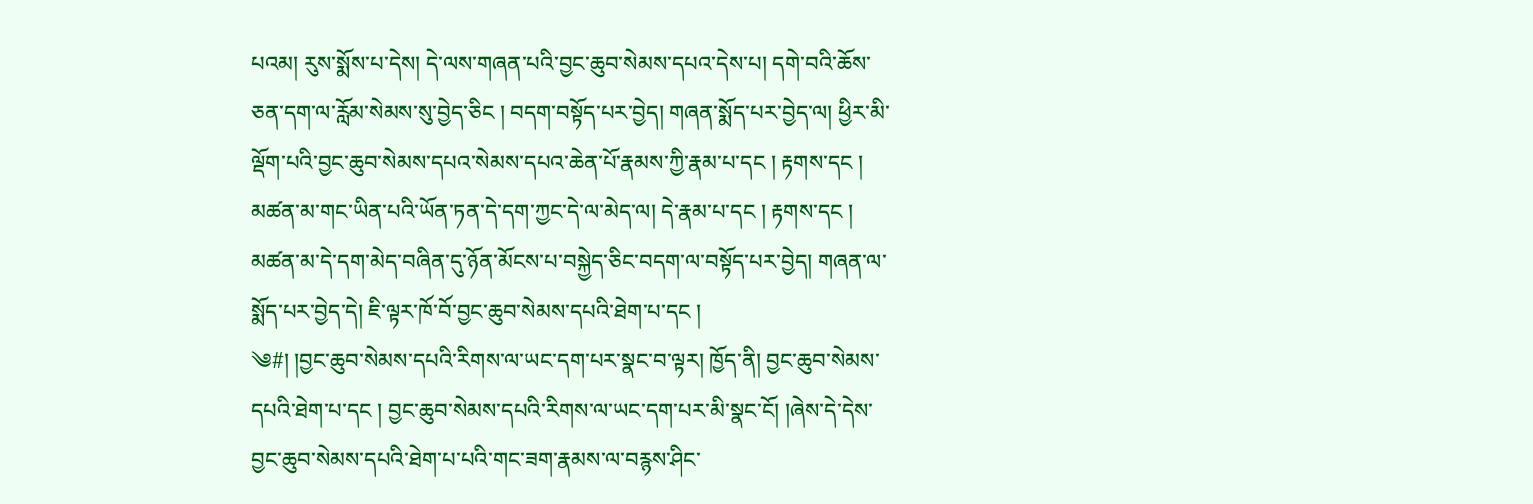པའམ། རུས་སྨོས་པ་དེས། དེ་ལས་གཞན་པའི་བྱང་ཆུབ་སེམས་དཔའ་དེས་པ། དགེ་བའི་ཆོས་ཅན་དག་ལ་རློམ་སེམས་སུ་བྱེད་ཅིང ། བདག་བསྟོད་པར་བྱེད། གཞན་སྨོད་པར་བྱེད་ལ། ཕྱིར་མི་ལྡོག་པའི་བྱང་ཆུབ་སེམས་དཔའ་སེམས་དཔའ་ཆེན་པོ་རྣམས་ཀྱི་རྣམ་པ་དང ། རྟགས་དང ། མཚན་མ་གང་ཡིན་པའི་ཡོན་ཏན་དེ་དག་ཀྱང་དེ་ལ་མེད་ལ། དེ་རྣམ་པ་དང ། རྟགས་དང ། མཚན་མ་དེ་དག་མེད་བཞིན་དུ་ཉོན་མོངས་པ་བསྐྱེད་ཅིང་བདག་ལ་བསྟོད་པར་བྱེད། གཞན་ལ་སྨོད་པར་བྱེད་དེ། ཇི་ལྟར་ཁོ་བོ་བྱང་ཆུབ་སེམས་དཔའི་ཐེག་པ་དང །
༄#། །བྱང་ཆུབ་སེམས་དཔའི་རིགས་ལ་ཡང་དག་པར་སྣང་བ་ལྟར། ཁྱོད་ནི། བྱང་ཆུབ་སེམས་དཔའི་ཐེག་པ་དང ། བྱང་ཆུབ་སེམས་དཔའི་རིགས་ལ་ཡང་དག་པར་མི་སྣང་ངོ། །ཞེས་དེ་དེས་བྱང་ཆུབ་སེམས་དཔའི་ཐེག་པ་པའི་གང་ཟག་རྣམས་ལ་བརྙས་ཤིང་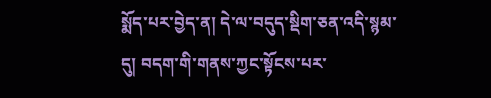སྨོད་པར་བྱེད་ན། དེ་ལ་བདུད་སྡིག་ཅན་འདི་སྙམ་དུ། བདག་གི་གནས་ཀྱང་སྟོངས་པར་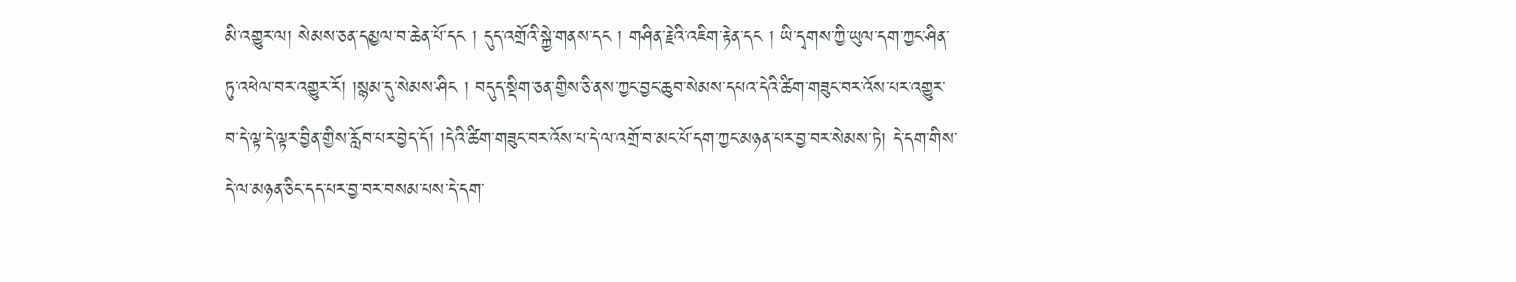མི་འགྱུར་ལ། སེམས་ཅན་དམྱལ་བ་ཆེན་པོ་དང ། དུད་འགྲོའི་སྐྱེ་གནས་དང ། གཤིན་རྗེའི་འཇིག་རྟེན་དང ། ཡི་དྭགས་ཀྱི་ཡུལ་དག་ཀྱང་ཤིན་ཏུ་འཕེལ་བར་འགྱུར་རོ། །སྙམ་དུ་སེམས་ཤིང ། བདུད་སྡིག་ཅན་གྱིས་ཅི་ནས་ཀྱང་བྱང་ཆུབ་སེམས་དཔའ་དེའི་ཚིག་གཟུང་བར་འོས་པར་འགྱུར་བ་དེ་ལྟ་དེ་ལྟར་བྱིན་གྱིས་རློབ་པར་བྱེད་དོ། །དེའི་ཚིག་གཟུང་བར་འོས་པ་དེ་ལ་འགྲོ་བ་མང་པོ་དག་ཀྱང་མཉན་པར་བྱ་བར་སེམས་ཏེ། དེ་དག་གིས་དེ་ལ་མཉན་ཅིང་དད་པར་བྱ་བར་བསམ་པས་དེ་དག་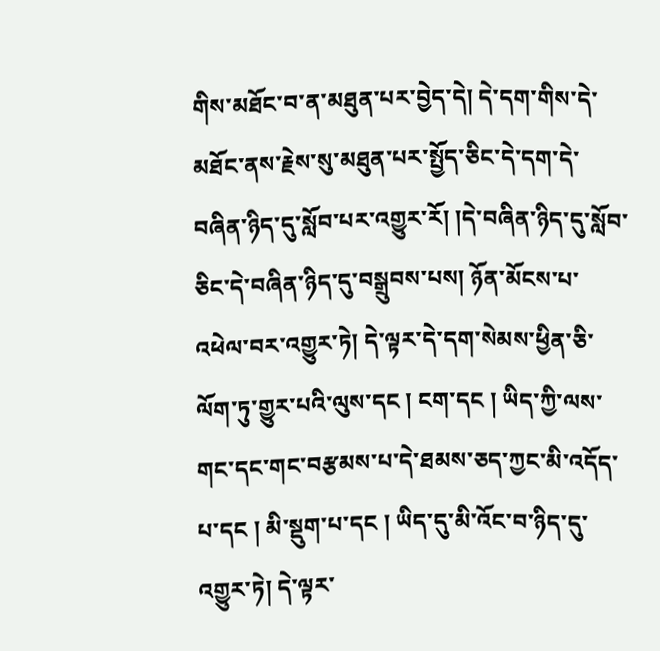གིས་མཐོང་བ་ན་མཐུན་པར་བྱེད་དེ། དེ་དག་གིས་དེ་མཐོང་ནས་རྗེས་སུ་མཐུན་པར་སྤྱོད་ཅིང་དེ་དག་དེ་བཞིན་ཉིད་དུ་སློབ་པར་འགྱུར་རོ། །དེ་བཞིན་ཉིད་དུ་སློབ་ཅིང་དེ་བཞིན་ཉིད་དུ་བསྒྲུབས་པས། ཉོན་མོངས་པ་འཕེལ་བར་འགྱུར་ཏེ། དེ་ལྟར་དེ་དག་སེམས་ཕྱིན་ཅི་ལོག་ཏུ་གྱུར་པའི་ལུས་དང ། ངག་དང ། ཡིད་ཀྱི་ལས་གང་དང་གང་བརྩམས་པ་དེ་ཐམས་ཅད་ཀྱང་མི་འདོད་པ་དང ། མི་སྡུག་པ་དང ། ཡིད་དུ་མི་འོང་བ་ཉིད་དུ་འགྱུར་ཏེ། དེ་ལྟར་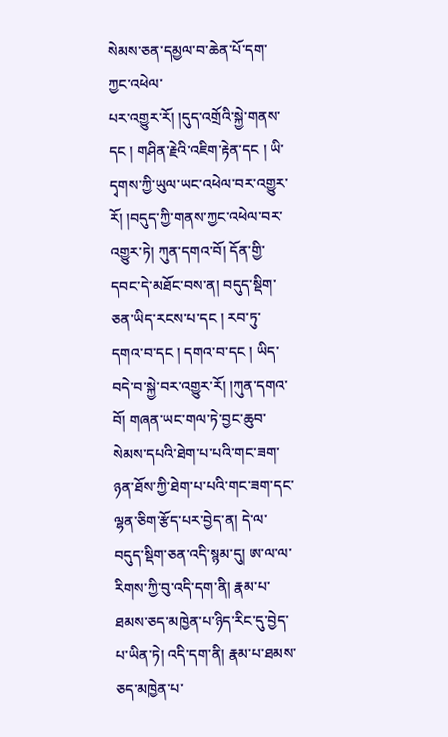སེམས་ཅན་དམྱལ་བ་ཆེན་པོ་དག་ཀྱང་འཕེལ་
པར་འགྱུར་རོ། །དུད་འགྲོའི་སྐྱེ་གནས་དང ། གཤིན་རྗེའི་འཇིག་རྟེན་དང ། ཡི་དྭགས་ཀྱི་ཡུལ་ཡང་འཕེལ་བར་འགྱུར་རོ། །བདུད་ཀྱི་གནས་ཀྱང་འཕེལ་བར་འགྱུར་ཏེ། ཀུན་དགའ་བོ། དོན་གྱི་དབང་དེ་མཐོང་བས་ན། བདུད་སྡིག་ཅན་ཡིད་རངས་པ་དང ། རབ་ཏུ་དགའ་བ་དང ། དགའ་བ་དང ། ཡིད་བདེ་བ་སྐྱེ་བར་འགྱུར་རོ། །ཀུན་དགའ་བོ། གཞན་ཡང་གལ་ཏེ་བྱང་ཆུབ་སེམས་དཔའི་ཐེག་པ་པའི་གང་ཟག་ཉན་ཐོས་ཀྱི་ཐེག་པ་པའི་གང་ཟག་དང་ལྷན་ཅིག་རྩོད་པར་བྱེད་ན། དེ་ལ་བདུད་སྡིག་ཅན་འདི་སྙམ་དུ། ཨ་ལ་ལ་རིགས་ཀྱི་བུ་འདི་དག་ནི། རྣམ་པ་ཐམས་ཅད་མཁྱེན་པ་ཉིད་རིང་དུ་བྱེད་པ་ཡིན་ཏེ། འདི་དག་ནི། རྣམ་པ་ཐམས་ཅད་མཁྱེན་པ་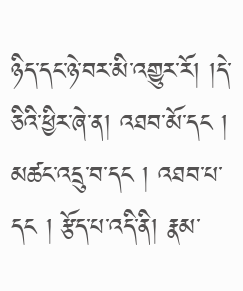ཉིད་དང་ཉེ་བར་མི་འགྱུར་རོ། །དེ་ཅིའི་ཕྱིར་ཞེ་ན། འཐབ་མོ་དང ། མཚང་འདྲུ་བ་དང ། འཐབ་པ་དང ། རྩོད་པ་འདི་ནི། རྣམ་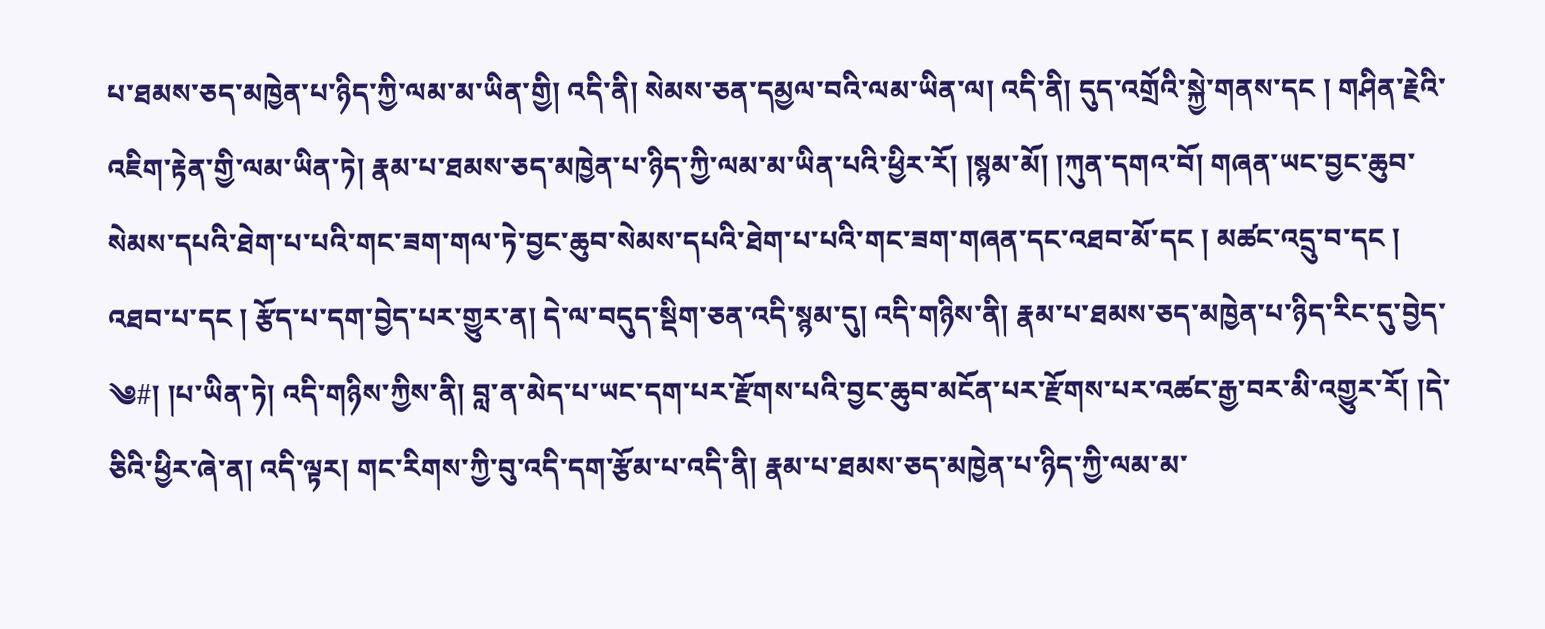པ་ཐམས་ཅད་མཁྱེན་པ་ཉིད་ཀྱི་ལམ་མ་ཡིན་གྱི། འདི་ནི། སེམས་ཅན་དམྱལ་བའི་ལམ་ཡིན་ལ། འདི་ནི། དུད་འགྲོའི་སྐྱེ་གནས་དང ། གཤིན་རྗེའི་འཇིག་རྟེན་གྱི་ལམ་ཡིན་ཏེ། རྣམ་པ་ཐམས་ཅད་མཁྱེན་པ་ཉིད་ཀྱི་ལམ་མ་ཡིན་པའི་ཕྱིར་རོ། །སྙམ་མོ། །ཀུན་དགའ་བོ། གཞན་ཡང་བྱང་ཆུབ་སེམས་དཔའི་ཐེག་པ་པའི་གང་ཟག་གལ་ཏེ་བྱང་ཆུབ་སེམས་དཔའི་ཐེག་པ་པའི་གང་ཟག་གཞན་དང་འཐབ་མོ་དང ། མཚང་འདྲུ་བ་དང ། འཐབ་པ་དང ། རྩོད་པ་དག་བྱེད་པར་གྱུར་ན། དེ་ལ་བདུད་སྡིག་ཅན་འདི་སྙམ་དུ། འདི་གཉིས་ནི། རྣམ་པ་ཐམས་ཅད་མཁྱེན་པ་ཉིད་རིང་དུ་བྱེད་
༄#། །པ་ཡིན་ཏེ། འདི་གཉིས་ཀྱིས་ནི། བླ་ན་མེད་པ་ཡང་དག་པར་རྫོགས་པའི་བྱང་ཆུབ་མངོན་པར་རྫོགས་པར་འཚང་རྒྱ་བར་མི་འགྱུར་རོ། །དེ་ཅིའི་ཕྱིར་ཞེ་ན། འདི་ལྟར། གང་རིགས་ཀྱི་བུ་འདི་དག་རྩོམ་པ་འདི་ནི། རྣམ་པ་ཐམས་ཅད་མཁྱེན་པ་ཉིད་ཀྱི་ལམ་མ་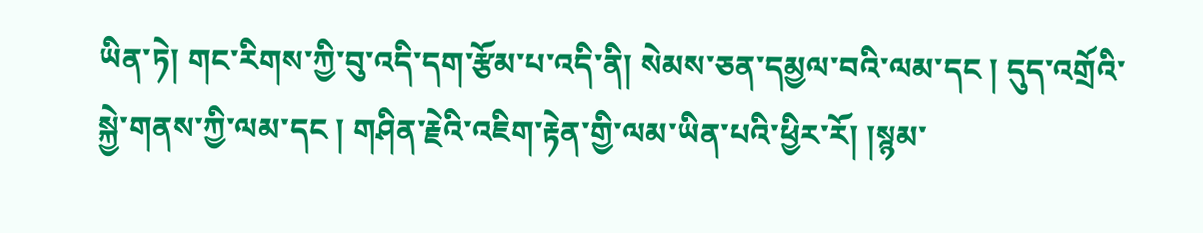ཡིན་ཏེ། གང་རིགས་ཀྱི་བུ་འདི་དག་རྩོམ་པ་འདི་ནི། སེམས་ཅན་དམྱལ་བའི་ལམ་དང ། དུད་འགྲོའི་སྐྱེ་གནས་ཀྱི་ལམ་དང ། གཤིན་རྗེའི་འཇིག་རྟེན་གྱི་ལམ་ཡིན་པའི་ཕྱིར་རོ། །སྙམ་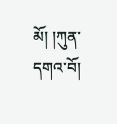མོ། །ཀུན་དགའ་བོ།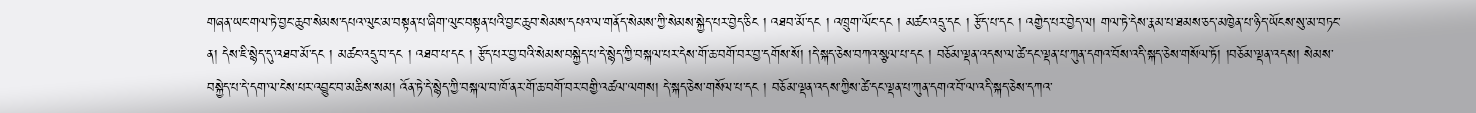གཞན་ཡང་གལ་ཏེ་བྱང་ཆུབ་སེམས་དཔའ་ལུང་མ་བསྟན་པ་ཞིག་ལུང་བསྟན་པའི་བྱང་ཆུབ་སེམས་དཔའ་ལ་གནོད་སེམས་ཀྱི་སེམས་སྐྱེད་པར་བྱེད་ཅིང ། འཐབ་མོ་དང ། འཁྲུག་ལོང་དང ། མཚང་འདྲུ་དང ། རྩོད་པ་དང ། འགྱེད་པར་བྱེད་ལ། གལ་ཏེ་དེས་རྣམ་པ་ཐམས་ཅད་མཁྱེན་པ་ཉིད་ཡོངས་སུ་མ་བཏང་ན། དེས་ཇི་སྙེད་དུ་འཐབ་མོ་དང ། མཚང་འདྲུ་བ་དང ། འཐབ་པ་དང ། རྩོད་པར་བྱ་བའི་སེམས་བསྐྱེད་པ་དེ་སྙེད་ཀྱི་བསྐལ་པར་དེས་གོ་ཆ་བགོ་བར་བྱ་དགོས་སོ། །དེ་སྐད་ཅེས་བཀའ་སྩལ་པ་དང ། བཅོམ་ལྡན་འདས་ལ་ཚེ་དང་ལྡན་པ་ཀུན་དགའ་བོས་འདི་སྐད་ཅེས་གསོལ་ཏོ། །བཅོམ་ལྡན་འདས། སེམས་བསྐྱེད་པ་དེ་དག་ལ་ངེས་པར་འབྱུང་བ་མཆིས་སམ། འོན་ཏེ་དེ་སྙེད་ཀྱི་བསྐལ་བ་ཁོ་ནར་གོ་ཆ་བགོ་བར་བགྱི་འཚལ་ལགས། དེ་སྐད་ཅེས་གསོལ་པ་དང ། བཅོམ་ལྡན་འདས་ཀྱིས་ཚེ་དང་ལྡན་པ་ཀུན་དགའ་བོ་ལ་འདི་སྐད་ཅེས་དཀའ་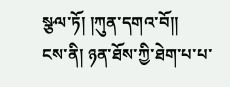སྩལ་ཏོ། །ཀུན་དགའ་བོ།།
ངས་ནི། ཉན་ཐོས་ཀྱི་ཐེག་པ་པ་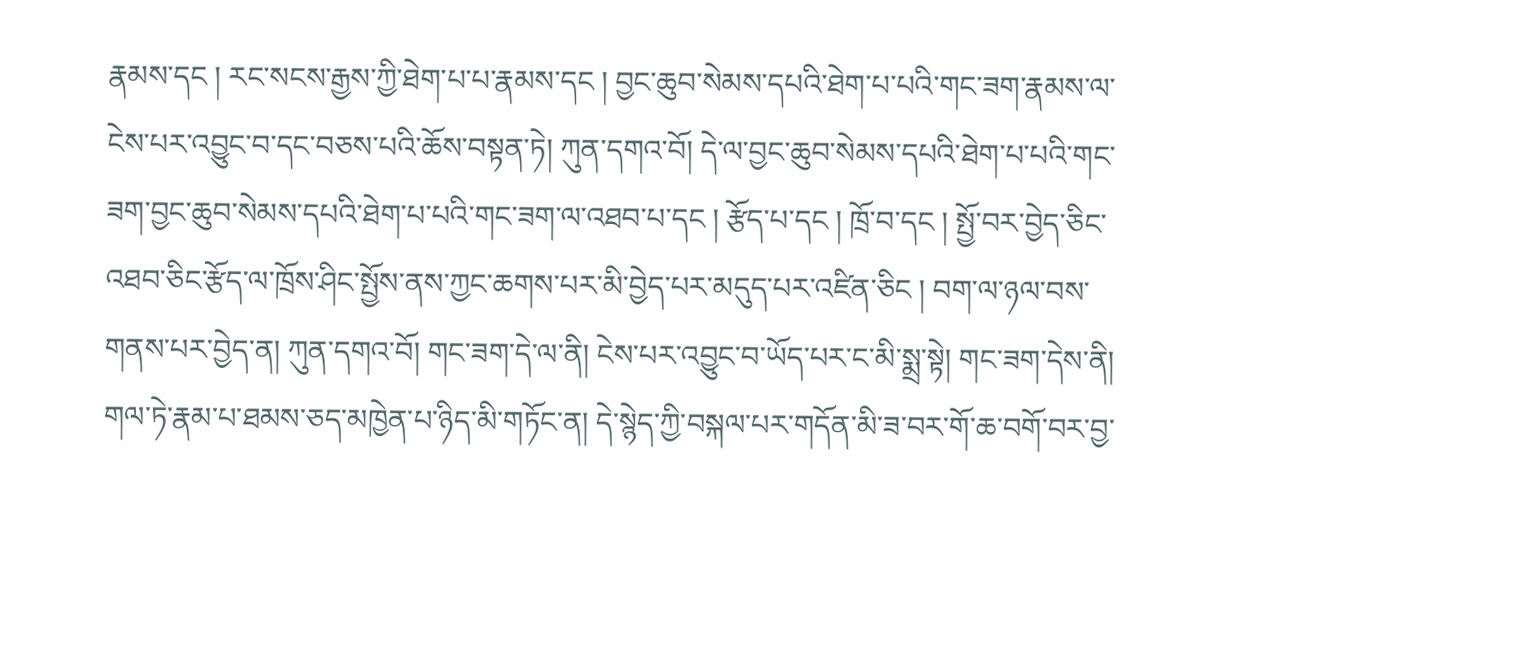རྣམས་དང ། རང་སངས་རྒྱས་ཀྱི་ཐེག་པ་པ་རྣམས་དང ། བྱང་ཆུབ་སེམས་དཔའི་ཐེག་པ་པའི་གང་ཟག་རྣམས་ལ་ངེས་པར་འབྱུང་བ་དང་བཅས་པའི་ཆོས་བསྟན་ཏེ། ཀུན་དགའ་བོ། དེ་ལ་བྱང་ཆུབ་སེམས་དཔའི་ཐེག་པ་པའི་གང་ཟག་བྱང་ཆུབ་སེམས་དཔའི་ཐེག་པ་པའི་གང་ཟག་ལ་འཐབ་པ་དང ། རྩོད་པ་དང ། ཁྲོ་བ་དང ། སྤྱོ་བར་བྱེད་ཅིང་འཐབ་ཅིང་རྩོད་ལ་ཁྲོས་ཤིང་སྤྱོས་ནས་ཀྱང་ཆགས་པར་མི་བྱེད་པར་མདུད་པར་འཛིན་ཅིང ། བག་ལ་ཉལ་བས་གནས་པར་བྱེད་ན། ཀུན་དགའ་བོ། གང་ཟག་དེ་ལ་ནི། ངེས་པར་འབྱུང་བ་ཡོད་པར་ང་མི་སྨྲ་སྟེ། གང་ཟག་དེས་ནི། གལ་ཏེ་རྣམ་པ་ཐམས་ཅད་མཁྱེན་པ་ཉིད་མི་གཏོང་ན། དེ་སྙེད་ཀྱི་བསྐལ་པར་གདོན་མི་ཟ་བར་གོ་ཆ་བགོ་བར་བྱ་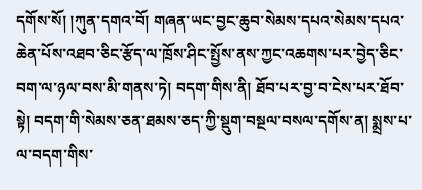དགོས་སོ། །ཀུན་དགའ་བོ། གཞན་ཡང་བྱང་ཆུབ་སེམས་དཔའ་སེམས་དཔའ་ཆེན་པོས་འཐབ་ཅིང་རྩོད་ལ་ཁྲོས་ཤིང་སྤྱོས་ནས་ཀྱང་འཆགས་པར་བྱེད་ཅིང་བག་ལ་ཉལ་བས་མི་གནས་ཏེ། བདག་གིས་ནི། ཐོབ་པར་བྱ་བ་ངེས་པར་ཐོབ་སྟེ། བདག་གི་སེམས་ཅན་ཐམས་ཅད་ཀྱི་སྡུག་བསྔལ་བསལ་དགོས་ན། སྨྲས་པ་ལ་བདག་གིས་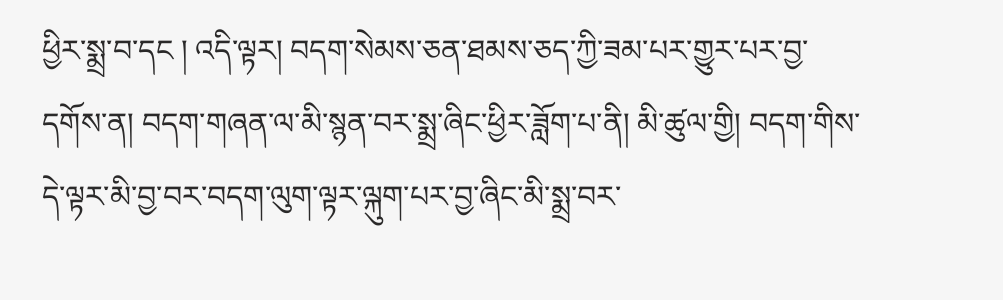ཕྱིར་སྨྲ་བ་དང ། འདི་ལྟར། བདག་སེམས་ཅན་ཐམས་ཅད་ཀྱི་ཟམ་པར་གྱུར་པར་བྱ་དགོས་ན། བདག་གཞན་ལ་མི་སྙན་བར་སྨྲ་ཞིང་ཕྱིར་ཟློག་པ་ནི། མི་ཚུལ་གྱི། བདག་གིས་དེ་ལྟར་མི་བྱ་བར་བདག་ལུག་ལྟར་ལྐུག་པར་བྱ་ཞིང་མི་སྨྲ་བར་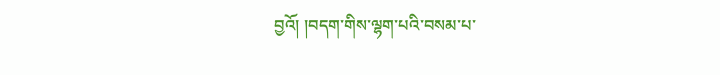བྱའོ། །བདག་གིས་ལྷག་པའི་བསམ་པ་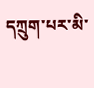དཀྲུག་པར་མི་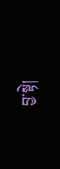བྱ་སྟེ།